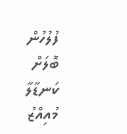ފުލުހުން ބޮލަށް ކަނޑާލާ މުއިއްޒު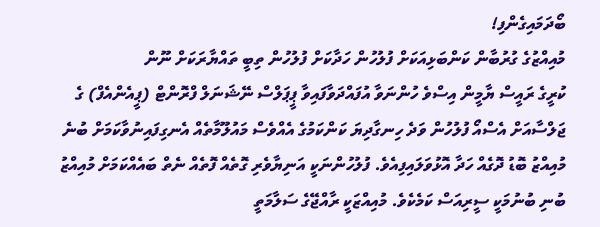ބޯދަމައިގެންފި!
މުއިއްޒުގެ ގުރުބާން ކަންބަޅިއަކަށް ފުލުހުން ހަދާކަށް ފުލުހުން ތިބީ ތައްޔާރަކަށް ނޫން
ކުރީގެ ރައީސް ޔާމީން އިސްވެ ހުންނަވާ އުފައްދަވާފައިވާ ޕީޕަލްސް ނޭޝަނަލް ފްރޮންޓް (ޕީއެންއެފް) ގެ ޖަލްސާއަށް އެސްއޯ ފުލުހުން ވަދެ ހިނގާދިޔަ ކަންކަމުގެ އެއްވެސް މައުލޫމާތެއް އެނގިފައިނުވާކަމަށް ބުނެ މުއިއްޒު ބޮޑު ދޮގެއް ހަދާ އޮޅުވަލައިފިއެވެ. ފުލުހުންނަކީ އަނިޔާވެރި ގޮތެއް ފޮތެއް ނެތް ބައެއްކަމަށް މުއިއްޒު ބުނި ބުނުމަކީ ސީރިއަސް ކަމެކެވެ. މުއިއްޒަކީ ރާއްޖޭގެ ސަލާމަތީ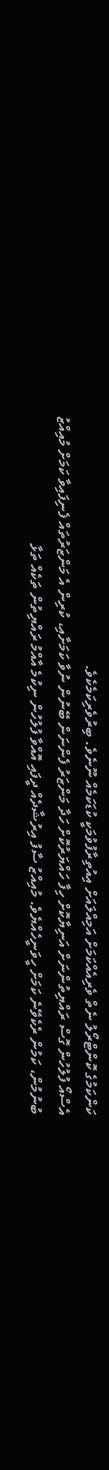ކަންކަމުގެ ކޮންޓްރޯލު ނެތް ވެރިއެއްކަމަށް އަމިއްލައަށް އިއުތިރާފުވުމަކީ ކުޑަކަމެއް ނޫނެވެ. ބިރުވެރިކަމެކެވެ.
އެސްއޯ ފުލުހުން ގޮސް ރައްޔިތުންނަށް އަނިޔާކޮށް ހިފާ ހައްޔަރުކޮށް ހަދާ މަންޒަރު ފެންނަން ބޭނުން ނުވާ ކަމަށާއި، ކުރިން އެ މަންޒަރުތައް ފެނިފައިވާ ކަމަށް މުއިއްޒު ބުނުމުން، ކަމުން ރެކެވޭނެ ކަމަށް ހީވަނީހެއްޔެވެ. މުއިއްޒު ސާފު އިރުޝާދެއް ދީފައި އޮއްވާ ފުލުހުން ނިކުމެ އާއްމު ރައްޔިތުން ތަކެއް ތަޅާ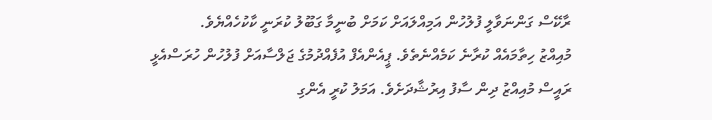ރާކޭސް ގަންނަވާލީ ފުލުހުން އަމިއްލައަށް ކަމަށް ބުނީމާ ގަބޫލު ކުރަނީ ކާކުހެއްޔެވެ.
މުއިއްޒު ހިތާމައެއް ކުރާނެ ކަމެއްނެތެވެ. ޕީއެންއެފް އުފެއްދުމުގެ ޖަލްސާއަށް ފުލުހުން ހުރަސްއެޅީ ރައީސް މުއިއްޒު ދިން ސާފު އިރުޝާދަށެވެ. އަމަލު ކުރީ އެންގި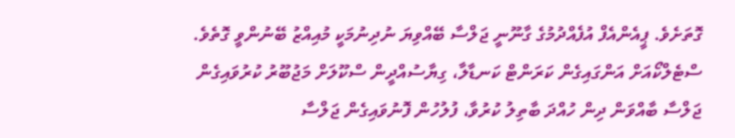ގޮތަށެވެ. ޕީއެންއެފް އުފެއްދުމުގެ ގާނޫނީ ޖަލްސާ ބޭއްވިޔަ ނުދިނުމަކީ މުއިއްޒު ބޭނުންވީ ގޮތެވެ. ސްޓެލްކޯއަށް އަންގައިގެން ކަރަންޓް ކަނޑާލާ، ގިޔާސުއްދީން ސްކޫލަށް މަޖުބޫރު ކުރުވައިގެން ޖަލްސާ ބާއްވަން ދިން ހުއްދަ ބާތިލު ކުރުވާ، ފުލުހުން ފޮނުވައިގެން ޖަލްސާ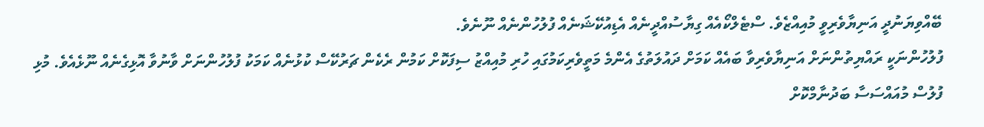ބޭއްވިޔަނުދީ އަނިޔާވެރިވީ މުއިއްޒެވެ. ސްޓެލްކޯއެއް ގިޔާސުއްދީނެއް އެޑިއުކޭޝަނެއް ފުލުހުންނެއް ނޫނެވެ.
ފުލުހުންނަކީ ރައްޔިތުންނަށް އަނިޔާވެރިވާ ބައެއް ކަމަށް ދައުލަތުގެ އެންމެ މަތީވެރިކަމުގައި ހުރި މުއިއްޒު ސިފަކޮށް ކަމުން ރެކެން ޗަރުކޭސް ކުޅުނެއް ކަމަކު ފުލުހުންނަށް ވާނުވާ އޮޅިގެނެއް ނޫޅެއެވެ. މުޅި ފުލުސް މުއައްސަސާ ބަދުނާމްކޮށް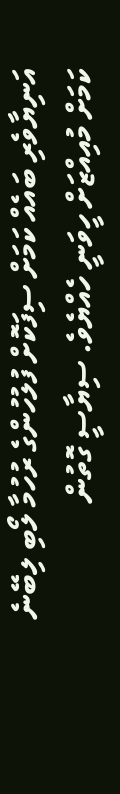އަނިޔާވެރި ބައެއް ކަމަށް ސިފަކޮށް ފުލުހުންގެ ރުހުމާ ލޯބި ލިބޭނެ ކަމަށް މުއިއްޒަށް ހީވަނީ ހެއްޔެވެ. ސިޔާސީ ގޮތުން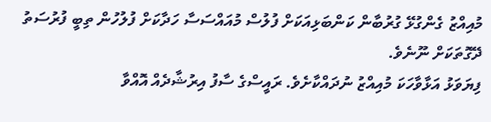މުއިއްޒު ގެންގުޅޭ ގުރުބާން ކަންބަޅިއަކަށް ފުލުސް މުއައްސަސާ ހަދާކަށް ފުލުހުން ތިބީ ފުރުސަތު ދޭގޮތަކަށް ނޫނެވެ.
ފިޔަވަޅު އަޅާވާހަކަ މުއިއްޒު ނުދައްކާށެވެ. ރައީސްގެ ސާފު އިރުޝާދެއް އޮއްވާ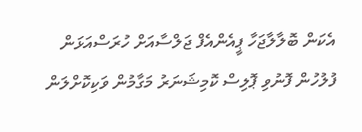އެކަން ބޮލާލާޖަހާ ޕީއެންއެފް ޖަލްސާއަށް ހުރަސްއަޅަން ފުލުހުން ފޮނުވި ޕޮލިސް ކޮމިޝަނަރު މަގާމުން ވަކިކޮށްލަން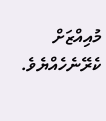މުއިއްޒަށް ކެރޭނެހެއްޔެވެ.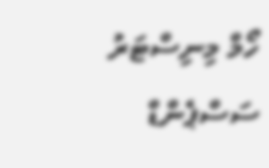ހޯމް މިނިސްޓަރު ސަސްޕެންޑް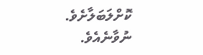ކޮށްލަބަލާށެވެ. ނުވާނެއެވެ.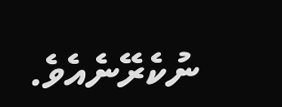ނުކެރޭނެއެވެ.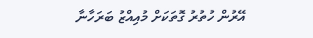އޭރުން ހުތުރު ގޮތަކަށް މުއިއްޒު ބަރަހާނާ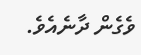ވެގެން ދާނެއެވެ.